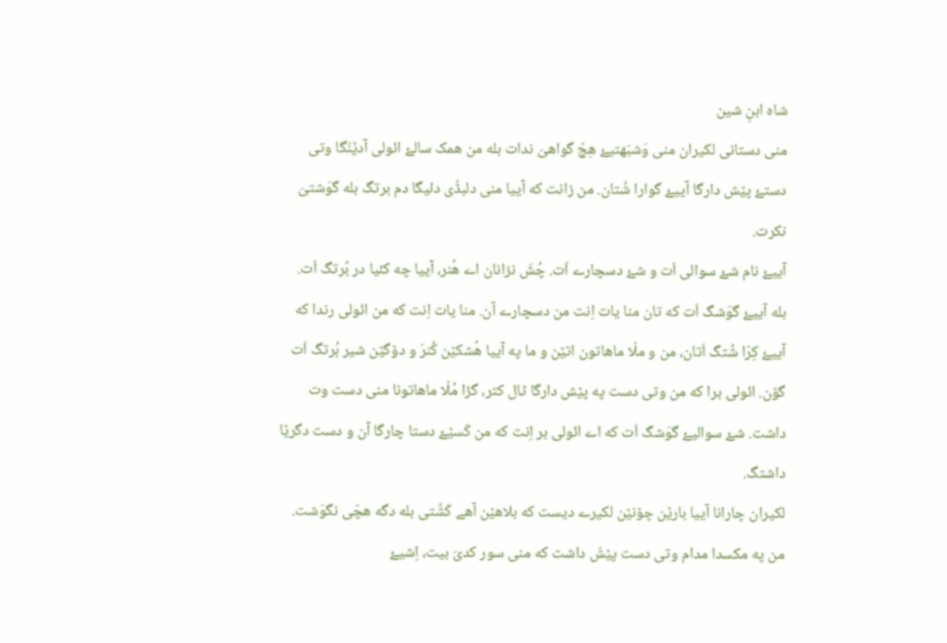شاه ابنِ شین
منی دستانی لکیران منی وَشبَهتیۓ هِچّ گواهیَ ندات بله من همک سالۓ ائولی آدێنَگا وتی دستۓ پێش دارگا آییۓ گوارا شُتان. من زانت که آییا منی دلبڈّی دئیگا دم برتگ بله گوَشتیَ نکرت.
آییۓ نام شۓ سوالی اَت و شۓ دسچارے اَت. چُشَ نزانان اے هُنر، آییا چه کئیا در بُرتگ اَت. بله آییۓ گوَشگ اَت که تان منا یات اِنت من دسچارے آن. منا یات اِنت که من ائولی رندا که آییۓ کِرّا شُتگ اَتان، من و ملّا ماهاتون اتێن و ما په آییا هُشکێن کُنرَ و دۆگێن شیر بُرتگ اَت گۆن. ائولی برا که من وتی دست په پێش دارگا ٹال کتر، گڑا مُلّا ماهاتونا منی دست وت داشت. شۓ سوالیۓ گوَشگ اَت که اے ائولی بر اِنت که من کَسێۓ دستا چارگا آن و دست دگرێا داشتگ.
لکیران چارانا آییا بارێن چۆنێن لکیرے دیست که بلاهێن آهے کَشِّتی بله دگه هچّی نگوَشت. من په مکسدا مدام وتی دست پێشَ داشت که منی سور کدیَ بیت، اِشیۓ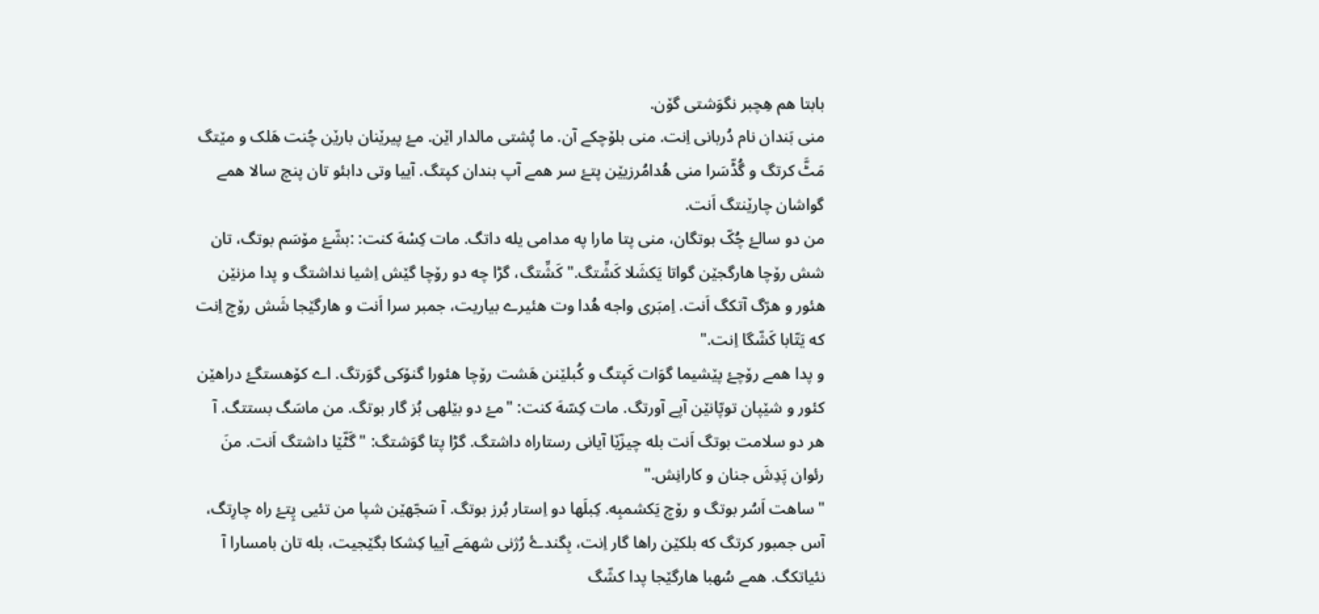بابتا هم هِچبر نگوَشتی گۆن.
منی بَندان نام دُربانی اِنت. منی بلۆچکے آن. ما پُشتی مالدار اێن. مۓ پیرێنان بارێن چُنت هَلک و مێتگ مَٹَّ کرتگ و گُڈّسَرا منی هُدامُرزیێن پتۓ سر همے آپ بندان کپتگ. آییا وتی دابئو تان پنچ سالا همے گواشان چارێنتگ اَنت.
من دو سالۓ چُکّ بوتگان، منی پتا مارا په مدامی یله داتگ. مات کِسْهَ کنت: :بشّۓ مۆسَم بوتگ، تان شش رۆچا هارگجێن گواتا یَکشَلا کَشِّتگ." کَشِّتگ، گڑا چه دو رۆچا گێش اِشیا نداشتگ و پدا مزنێن هئور و هرّگ آتکگ اَنت. اِمبَری واجه هُدا وت هئیرے بیاریت، جمبر سرا اَنت و هارگێجا شَش رۆچ اِنت که یَتّابا کَشّگا اِنت."
و پدا همے رۆچۓ پێشیما گوَات کَپتگ و کُبلێنن هَشت رۆچا هئورا گنۆکی گوَرتگ. اے کۆهستگۓ دراهێن کئور و شێپان توپّانێن آپے آورتگ. مات کِسّهَ کنت: "مۓ دو بێلهی بُز گار بوتگ. من ماسَگ بستتگ. آ هر دو سلامت بوتگ اَنت بله چیزّێا آیانی رستاراه داشتگ. گڑا پتا گوَشتگ: "گَٹّێا داشتگ اَنت. منَ رئوان پَدِشَ جنان و کارانِش."
"ساهت اَسُر بوتگ و رۆچ یَکشمبِه. کِبلَها دو اِستار بُرز بوتگ. آ سَجّهێن شپا من تئیی پِتۓ راه چارِتگ، آس جمبور کرتگ که بلکێن راها گار اِنت، بِگندۓ رُژنی شهمَے آییا کِشکا بگێجیت، بله تان بامسارا آ نئیاتکگ. همے سُهبا هارگێجا پدا کشّگ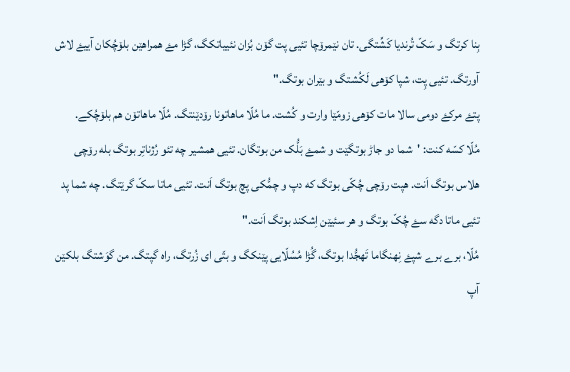بِنا کرتگ و سَکّ تُرندیا کَشِّتگی. تان نێمرۆچا تئیی پت گۆن بُزان نئییاتکگ، گڑا مۓ همراهێن بلۆچُکان آییۓ لاش آورتگ. تئیی پِت، شپا کۆهی لَکُشتگ و بێران بوتگ."
پتۓ مرکۓ دومی سالا مات کۆهی زومّێا وارت و کُشت. ما مُلّا ماهاتونا رۆدێنتگ. مُلّا ماهاتۆن هم بلۆچُکے.
مُلّا کسّه کنت: 'شما دو جاڑ بوتگێت و شمۓ بَلُّک من بوتگان. تئیی همشیر چه تئو رُژناتِر بوتگ بله رۆچی هلاس بوتگ اَنت. هپت رۆچی چُکّی بوتگ که دپ و چمُّکی پچ بوتگ اَنت. تئیی ماتا سکّ گرێتگ. چه شما پد تئیی ماتا دگه سۓ چُکّ بوتگ و هر سئیێن اِشکند بوتگ اَنت."
مُلّا، برے برے شپۓ نِهنگاما تَهجُّدا بوتگ، گُڑا مُسُلّایی پێنکگ و بتّی ای زُرتگ، راه گپتگ. من گوَشتگ بلکێن آپ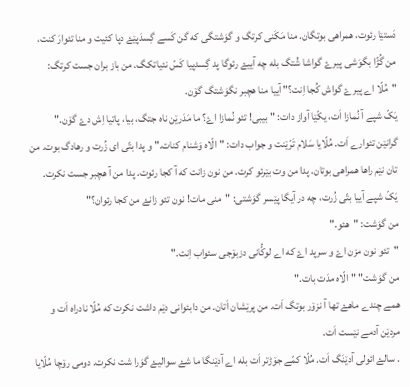دَستێا رئوت، همراهی بوتگان. منا مَکَنی کرتگ و گوَشتگی که گن کَسے گِسدَپێۓ دپا کئیت و منا تئوارَ کنت، من گُڑّا بگوَشی پیرۓ گواشا شُتگ بله چه آییۓ رئوگا پد گِسدپیا کَسّ نئیاتکگ. من باز بران جست کرتگ: "مُلّا اے پیرۓ گواش کُجا اِنت؟" آییا منا هچبر نگوَشتگ گۆن.
یَکّ شپے آ نُمازا اَت، یکّێا آواز دات: "بیبی! تئو نُمازا اۓ؟ ما مَدَرێن ناه جتگ، بیا، پاتیا اِش دۓ گۆن."
گرانێن تئوارے اَت. مُلّایا سَلام تَرّێنت و جواب دات: "الّاه وَشنام کنات." و پدا بتّی ای زُرت و رهادگ بوت. من تان نێم راها همراهی بوتان. پدا من وت بێرئو کرت. من نون زانت که آ کجا رئوت. پدا من آ هچبر جست نکرت.
یَکّ شپے آییا بتّی زُرت، چه در آیگا پێسر گوَشتی: "منی مات! نون تئو زانۓ من کجا رئوان؟"
من گوَشت: "هئو."
"تئو نون مزن اۓ و سرپد اۓ که اے لوکُّانی دزبۆجی سئواب اِنت."
من گوَشت" "الّاه مدَت بات."
همے چندے ماهۓ تها آ نزۆر بوتگ اَت. من پرێشان اَتان. من دابئوانی دێم داشت نکرت که مُلّا نادراه اَت و مردێن آدمے نێست اَت.
. سالۓ ائولی آدێنَگ اَت. مُلّا کمّے جۆڑتر اَت بله اے آدێنگا ما شۓ سوالیۓ گوَرا شت نکرت. دومی رۆچا مُلّایا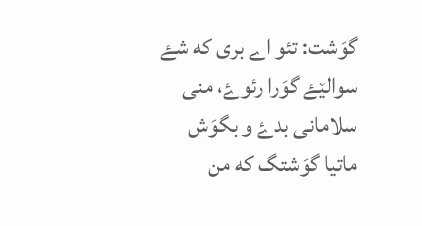گوَشت: تئو اے بری که شۓ سوالێۓ گوَرا رئوۓ، منی سلامانی بدۓ و بگوَش ماتیا گوَشتگ که من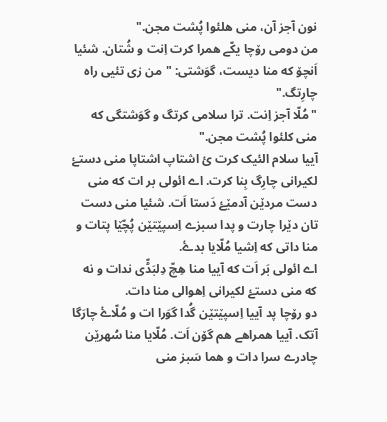نون آجز آن، منی هلئوا پُشت مجن."
من دومی رۆچا یکّے همرا کرت اِنت و شُتان. شئیا اَنچۆ که منا دیست، گوَشتی: "من زی تئیی راه چارِتگ."
"مُلّا آجز اِنت. ترا سلامی کرتگ و گوَشتگی که منی کلئوا پُشت مجن."
آییا سلام الئیک کرت ئ اشتاپ اشتاپا منی دستۓ لکیرانی چارِگ بِنا کرت. اے ائولی بر ات که منی دست مردێن آدمێۓ دَستا اَت. شئیا منی دست تان دێرا چارت و پدا سبزے اِسپێتێن پُچّێا پتات و منا داتی که اِشیا مُلّایا بدۓ.
اے ائولی بَر اَت که آییا منا هِچّ دِلبَڈّی ندات و نه که منی دستۓ لکیرانی اِهوالی منا دات.
دو رۆچا پد آییا اِسپێتێن گُدا گوَرا ات و مُلّاۓ چارَگا آتک. آییا همراهے هم گۆن اَت. مُلّایا منا سُهرێن چادرے سرا دات و هما سَبز منی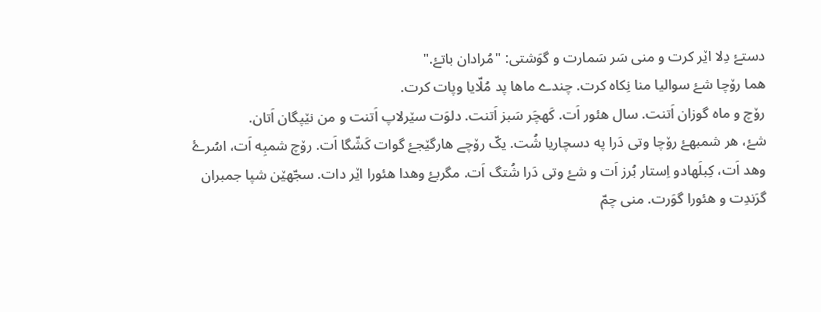دستۓ دِلا اێر کرت و منی سَر سَمارت و گوَشتی: "مُرادان باتۓ."
هما رۆچا شۓ سوالیا منا نِکاه کرت. چندے ماها پد مُلّایا وپات کرت.
رۆچ و ماه گوزان اَتنت. سال هئور اَت. کَهچَر سَبز اَتنت. دلوَت سێرلاپ اَتنت و من نێپگان اَتان.
شۓ، هر شمبهۓ رۆچا وتی دَرا په دسچاریا شُت. یکّ رۆچے هارگێجۓ گوات کَشّگا اَت. رۆچ شمبِه اَت، اسُرۓ وهد اَت، کِبلَهادو اِستار بُرز اَت و شۓ وتی دَرا شُتگ اَت. مگربۓ وهدا هئورا اێر دات. سجّهێن شپا جمبران گرَندِت و هئورا گوَرت. منی چمّ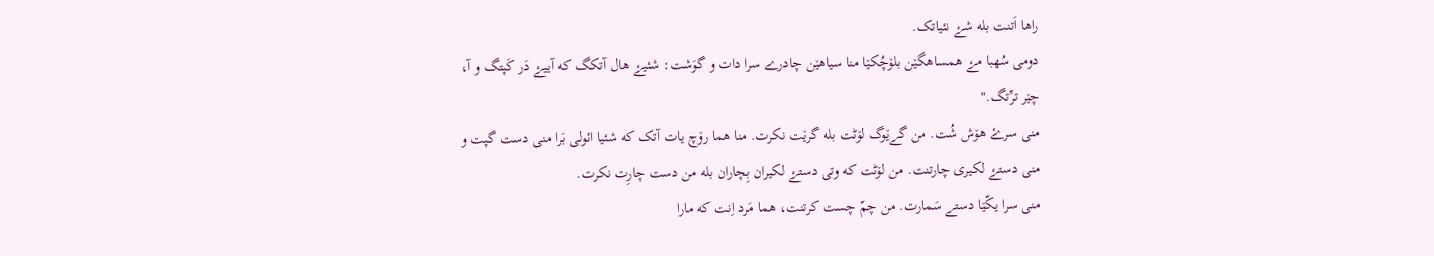راها اَتنت بله شۓ نئیاتک.
دومی سُهبا مۓ همساهگێن بلۆچُکێا منا سیاهێن چادرے سرا دات و گوَشت: شئیۓ هال آتکگ که آییۓ دَر کَپتگ و آ، چێر ترِّتگ."
منی سرۓ هۆش شُت. من گےێوگ لۆٹت بله گرێت نکرت. منا هما رۆچ یات آتک که شئیا ائولی بَرا منی دست گپت و منی دستۓ لکیری چارتنت. من لۆٹت که وتی دستۓ لکیران بِچاران بله من دست چارِت نکرت.
منی سرا یکّێا دستے سَمارت. من چمّ چست کرتنت، هما مَرد اِنت که مارا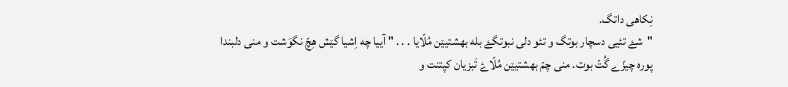نِکاهی داتگ.
"شۓ تئیی دسچار بوتگ و تئو دلی نبوتگۓ بله بهشتیێن مُلّایا . . . " آییا چه اِشیا گێش هِچّ نگوَشت و منی دلبندا پوره چیزّے گُتّ بوت. منی چمّ بهشتیێن مُلّاۓ تَبزیان کپتنت و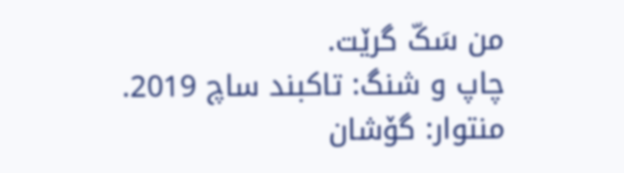من سَکّ گرێت.
چاپ و شنگ: تاکبند ساچ 2019.
منتوار: گۆشان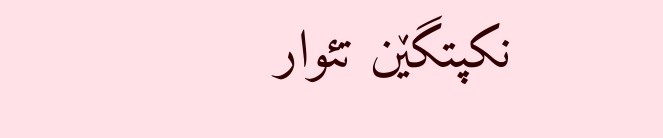نکپتگێن تئوار